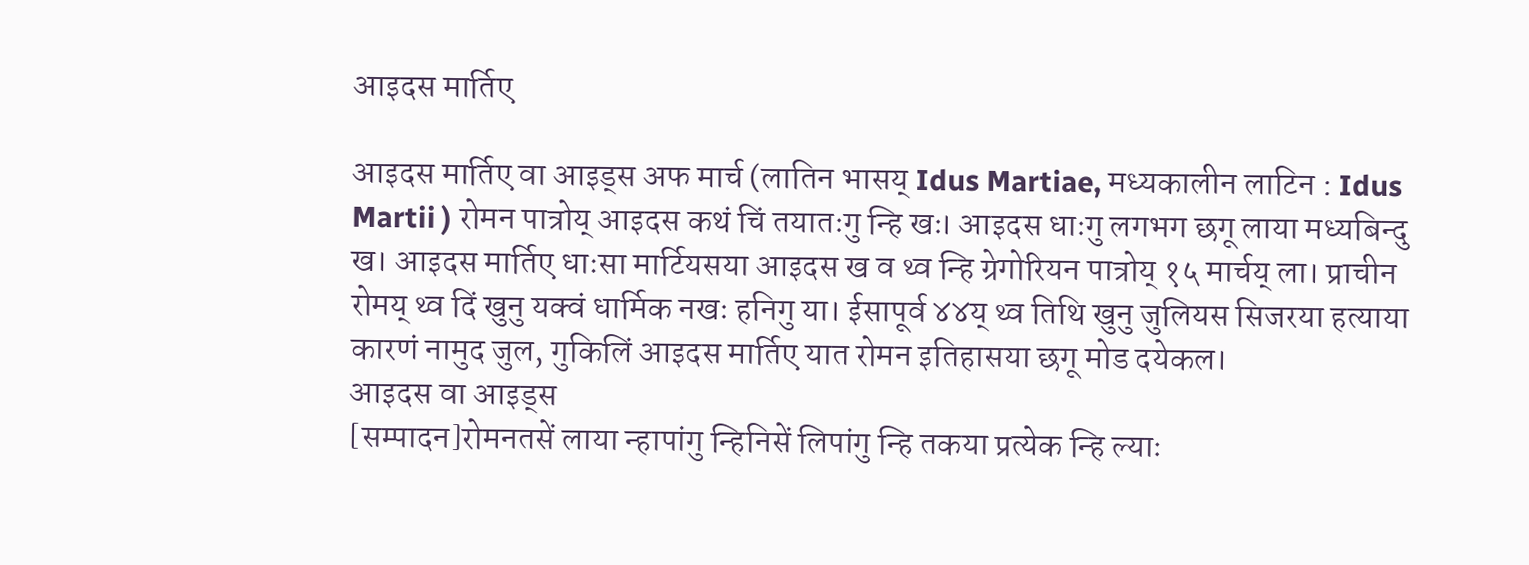आइदस मार्तिए

आइदस मार्तिए वा आइड्स अफ मार्च (लातिन भासय् Idus Martiae, मध्यकालीन लाटिन : Idus Martii ) रोमन पात्रोय् आइदस कथं चिं तयातःगु न्हि खः। आइदस धाःगु लगभग छगू लाया मध्यबिन्दु ख। आइदस मार्तिए धाःसा मार्टियसया आइदस ख व थ्व न्हि ग्रेगोरियन पात्रोय् १५ मार्चय् ला। प्राचीन रोमय् थ्व दिं खुनु यक्वं धार्मिक नखः हनिगु या। ईसापूर्व ४४य् थ्व तिथि खुनु जुलियस सिजरया हत्याया कारणं नामुद जुल, गुकिलिं आइदस मार्तिए यात रोमन इतिहासया छगू मोड दयेकल।
आइदस वा आइड्स
[सम्पादन]रोमनतसें लाया न्हापांगु न्हिनिसें लिपांगु न्हि तकया प्रत्येक न्हि ल्याः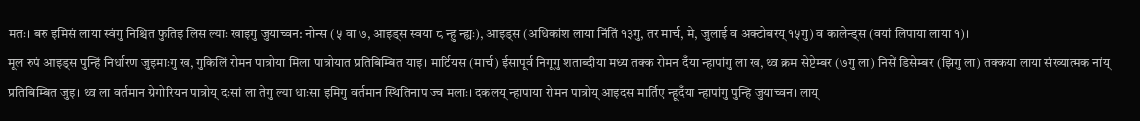मतः। बरु इमिसं लाया स्वंगु निश्चित फुतिइ लिस ल्याः खाइगु जुयाच्वन: नोन्स (५ वा ७, आइड्स स्वया ८ न्हु न्ह्यः), आइड्स (अधिकांश लाया निंतिं १३गु, तर मार्च, मे, जुलाई व अक्टोबरय् १५गु) व कालेन्ड्स (वयां लिपाया लाया १)।
मूल रुपं आइड्स पुन्हिं निर्धारण जुइमाःगु ख, गुकिलिं रोमन पात्रोया मिला पात्रोयात प्रतिबिम्बित याइ। मार्टियस (मार्च) ईसापूर्व निगूगु शताब्दीया मध्य तक्क रोमन दँया न्हापांगु ला ख, थ्व क्रम सेप्टेम्बर (७गु ला) निसें डिसेम्बर (झिगु ला) तक्कया लाया संख्यात्मक नांय् प्रतिबिम्बित जुइ। थ्व ला वर्तमान ग्रेगोरियन पात्रोय् दःसां ला तेगु ल्या धाःसा इमिगु वर्तमान स्थितिनाप ज्व मलाः। दकलय् न्हापाया रोमन पात्रोय् आइदस मार्तिए न्हूदँया न्हापांगु पुन्हि जुयाच्वन। लाय्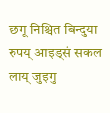छगू निश्चित बिन्दुया रुपय् आइड्सं सकल लाय् जुइगु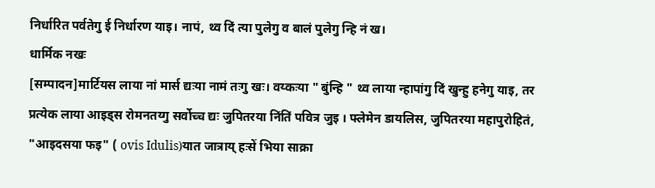निर्धारित पर्वतेगु ई निर्धारण याइ। नापं, थ्व दिं त्या पुलेगु व बालं पुलेगु न्हि नं ख।
धार्मिक नखः
[सम्पादन]मार्टियस लाया नां मार्स द्यःया नामं तःगु खः। वय्कःया " बुंन्हि " थ्व लाया न्हापांगु दिं खुन्हु हनेगु याइ, तर प्रत्येक लाया आइड्स रोमनतय्गु सर्वोच्च द्यः जुपितरया निंतिं पवित्र जुइ । फ्लेमेन डायलिस, जुपितरया महापुरोहितं, "आइदसया फइ" ( ovis Idulis)यात जात्राय् हःसें भिया साक्रा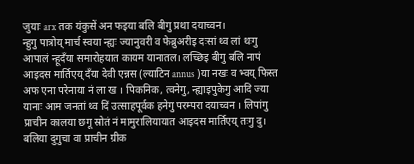जुयाः arx तक यंकुसें अन फइया बलि बीगु प्रथा दयाच्वन।
न्हुगु पात्रोय् मार्च स्वया न्ह्यः ज्यानुवरी व फेब्रुअरीइ दःसां थ्व लां थःगु आपालं न्हूदँया समारोहयात कायम यानातल। लच्छिइ बीगु बलि नापं आइदस मार्तिएय् दँया देवी एन्नस (ल्याटिन annus )या नखः व भ्वय् फिस्त अफ एना परेनाया नं ला ख । पिकनिक, त्वनेगु, न्ह्याइपुकेगु आदि ज्या यानाः आम जनतां थ्व दिं उत्साहपूर्वक हनेगु परम्परा दयाच्वन । लिपांगु प्राचीन कालया छगू स्रोतं नं मामुरालियायात आइदस मार्तिएय् तःगु दु। बलिया दुगुचा वा प्राचीन ग्रीक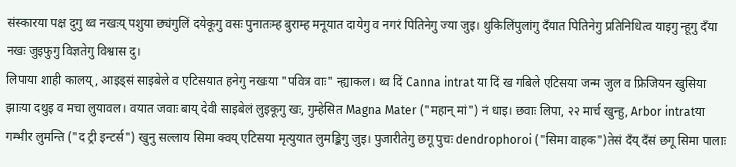संस्कारया पक्ष दुगु थ्व नखःय् पशुया छ्यंगुलिं दयेकूगु वसः पुनातःम्ह बुराम्ह मनूयात दायेगु व नगरं पितिनेगु ज्या जुइ। थुकिलिंपुलांगु दँयात पितिनेगु प्रतिनिधित्व याइगु न्हूगु दँया नखः जुइफुगु विज्ञतेगु विश्वास दु।
लिपाया शाही कालय्, आइड्सं साइबेले व एटिसयात हनेगु नखःया "पवित्र वाः" न्ह्याकल। थ्व दिं Canna intrat या दिं ख गबिले एटिसया जन्म जुल व फ्रिजियन खुसिया झाःया दथुइ व मचा लुयावल। वयात जवाः बाय् देवी साइबेलं लुइकूगु खः, गुम्हेसित Magna Mater ("महान् मां") नं धाइ। छवाः लिपा, २२ मार्च खुन्हु, Arbor intratया गम्भीर लुमन्ति ("द ट्री इन्टर्स") खुनु सल्लाय सिमा क्वय् एटिसया मृत्युयात लुमङ्किगु जुइ। पुजारीतेगु छगू पुचः dendrophoroi ("सिमा वाहक")तेसं दँय् दँसं छगू सिमा पालाः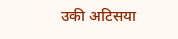उकी अटिसया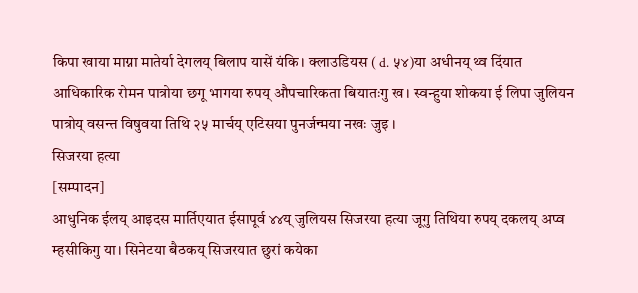किपा खाया माग्ना मातेर्या देगलय् बिलाप यासें यंकि। क्लाउडियस ( d. ५४)या अधीनय् थ्व दिंयात आधिकारिक रोमन पात्रोया छगू भागया रुपय् औपचारिकता बियातःगु ख। स्वन्हुया शोकया ई लिपा जुलियन पात्रोय् वसन्त विषुवया तिथि २५ मार्चय् एटिसया पुनर्जन्मया नखः जुइ ।
सिजरया हत्या
[सम्पादन]
आधुनिक ईलय् आइदस मार्तिएयात ईसापूर्व ४४य् जुलियस सिजरया हत्या जूगु तिथिया रुपय् दकलय् अप्व म्हसीकिगु या। सिनेटया बैठकय् सिजरयात छुरां कयेका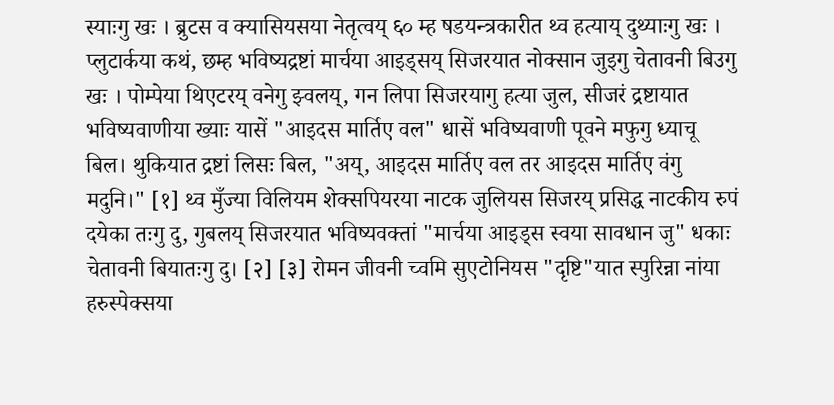स्याःगु खः । ब्रुटस व क्यासियसया नेतृत्वय् ६० म्ह षडयन्त्रकारीत थ्व हत्याय् दुथ्याःगु खः । प्लुटार्कया कथं, छम्ह भविष्यद्रष्टां मार्चया आइड्सय् सिजरयात नोक्सान जुइगु चेतावनी बिउगु खः । पोम्पेया थिएटरय् वनेगु झ्वलय्, गन लिपा सिजरयागु हत्या जुल, सीजरं द्रष्टायात भविष्यवाणीया ख्याः यासें "आइदस मार्तिए वल" धासें भविष्यवाणी पूवने मफुगु ध्याचू बिल। थुकियात द्रष्टां लिसः बिल, "अय्, आइदस मार्तिए वल तर आइदस मार्तिए वंगु मदुनि।" [१] थ्व मुँज्या विलियम शेक्सपियरया नाटक जुलियस सिजरय् प्रसिद्ध नाटकीय रुपं दयेका तःगु दु, गुबलय् सिजरयात भविष्यवक्तां "मार्चया आइड्स स्वया सावधान जु" धकाः चेतावनी बियातःगु दु। [२] [३] रोमन जीवनी च्वमि सुएटोनियस "दृष्टि"यात स्पुरिन्ना नांया हरुस्पेक्सया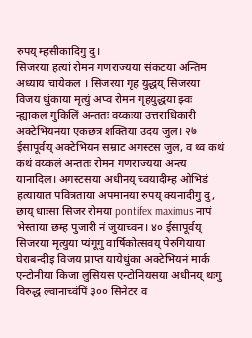रुपय् म्हसीकादिगु दु।
सिजरया हत्यां रोमन गणराज्यया संकटया अन्तिम अध्याय चायेकल । सिजरया गृह युद्धय् सिजरया विजय धुंकाया मृत्युं अप्व रोमन गृहयुद्धया झ्वः न्ह्याकल गुकिलिं अन्ततः वय्कःया उत्तराधिकारी अक्टेभियनया एकछत्र शक्तिया उदय जुल। २७ ईसापूर्वय् अक्टेभियन सम्राट अगस्टस जुल, व थ्व कथं कथं वय्कलं अन्ततः रोमन गणराज्यया अन्त्य यानादिल। अगस्टसया अधीनय् च्वयादीम्ह ओभिडं हत्यायात पवित्रताया अपमानया रुपय् क्यनादीगु दु, छाय् धाःसा सिजर रोमया pontifex maximus नापं भेस्ताया छम्ह पुजारी नं जुयाच्वन। ४० ईसापूर्वय् सिजरया मृत्युया प्यंगूगु वार्षिकोत्सवय् पेरुगियाया घेराबन्दीइ विजय प्राप्त यायेधुंका अक्टेभियनं मार्क एन्टोनीया किजा लुसियस एन्टोनियसया अधीनय् थःगु विरुद्ध ल्वानाच्वंपिं ३०० सिनेटर व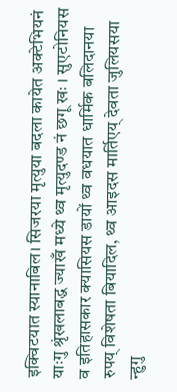इक्विटयात स्यानाबिल। सिजरया मृत्युया बदला कायेत अक्टेभियनं याःगु श्रृंखलाबद्ध ज्याखँ मध्ये थ्व मृत्युदण्ड नं छगू खः । सुएटोनियस व इतिहासकार क्यासियस डायों थ्व वधयात धार्मिक बलिदानया रुपय् विशेषता बियादिल, थ्व आइदस मार्तिएय् देवता जुलियसया न्हुगु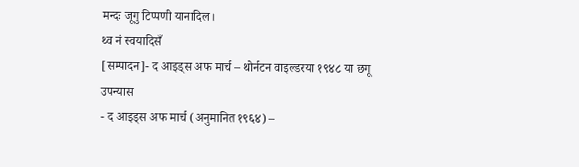मन्दः जूगु टिप्पणी यानादिल।
थ्व नं स्वयादिसँ
[सम्पादन]- द आइड्स अफ मार्च – थोर्नटन वाइल्डरया १९४८ या छगू उपन्यास
- द आइड्स अफ मार्च (अनुमानित १९६४) –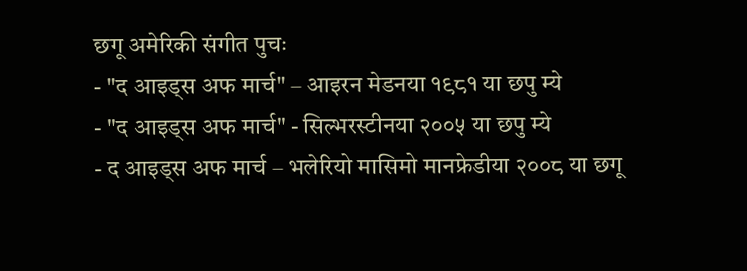छगू अमेरिकी संगीत पुचः
- "द आइड्स अफ मार्च" – आइरन मेडनया १९८१ या छपु म्ये
- "द आइड्स अफ मार्च" - सिल्भरस्टीनया २००५ या छपु म्ये
- द आइड्स अफ मार्च – भलेरियो मासिमो मानफ्रेडीया २००८ या छगू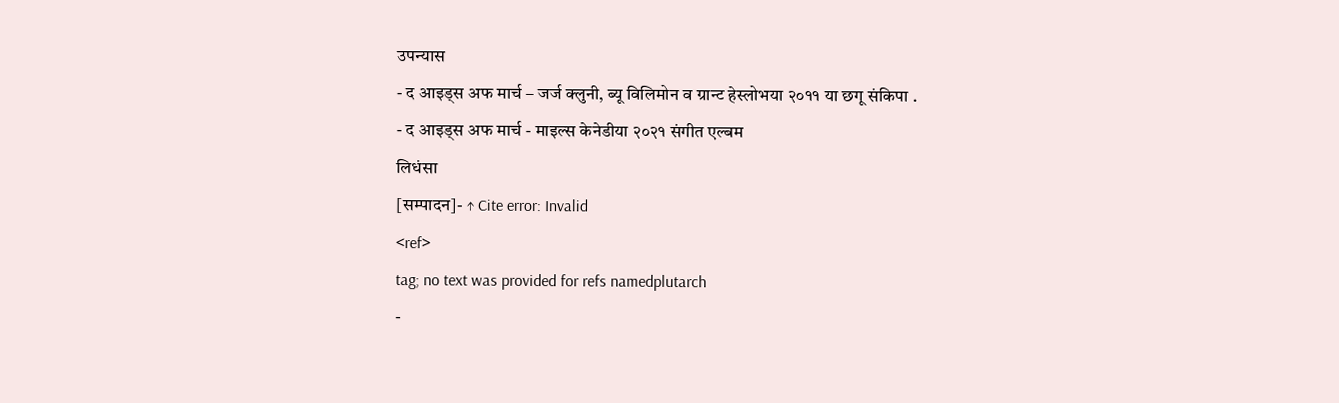उपन्यास
- द आइड्स अफ मार्च – जर्ज क्लुनी, ब्यू विलिमोन व ग्रान्ट हेस्लोभया २०११ या छगू संकिपा .
- द आइड्स अफ मार्च - माइल्स केनेडीया २०२१ संगीत एल्बम
लिधंसा
[सम्पादन]- ↑ Cite error: Invalid
<ref>
tag; no text was provided for refs namedplutarch
-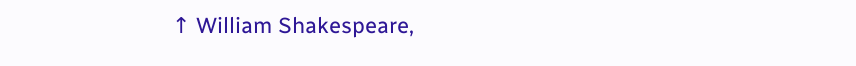↑ William Shakespeare,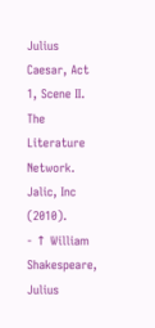Julius Caesar, Act 1, Scene II. The Literature Network. Jalic, Inc (2010).
- ↑ William Shakespeare, Julius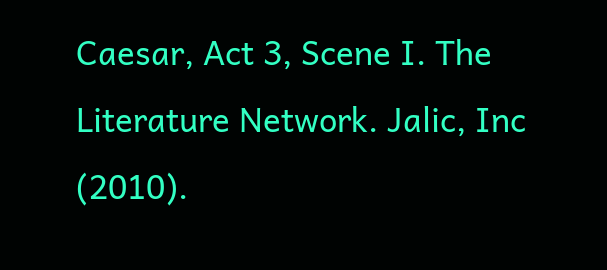Caesar, Act 3, Scene I. The Literature Network. Jalic, Inc (2010).